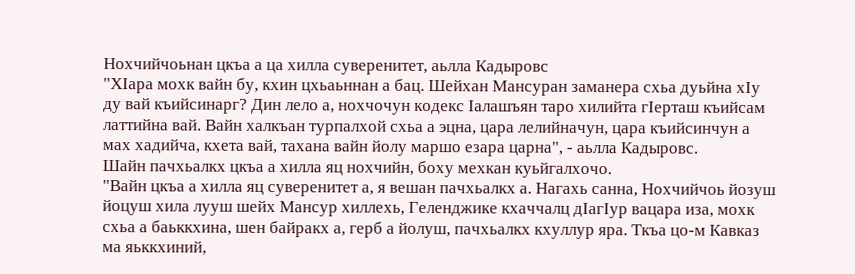Нохчийчоьнан цкъа а ца хилла суверенитет, аьлла Кадыровс
"ХIара мохк вайн бу, кхин цхьаьннан а бац. Шейхан Мансуран заманера схьа дуьйна хIу ду вай къийсинарг? Дин лело а, нохчочун кодекс Iалашъян таро хилийта гIерташ къийсам латтийна вай. Вайн халкъан турпалхой схьа а эцна, цара лелийначун, цара къийсинчун а мах хадийча, кхета вай, тахана вайн йолу маршо езара царна", - аьлла Кадыровс.
Шайн пачхьалкх цкъа а хилла яц нохчийн, боху мехкан куьйгалхочо.
"Вайн цкъа а хилла яц суверенитет а, я вешан пачхьалкх а. Нагахь санна, Нохчийчоь йозуш йоцуш хила лууш шейх Мансур хиллехь, Геленджике кхаччалц дIагIур вацара иза, мохк схьа а баьккхина, шен байракх а, герб а йолуш, пачхьалкх кхуллур яра. Ткъа цо-м Кавказ ма яьккхиний,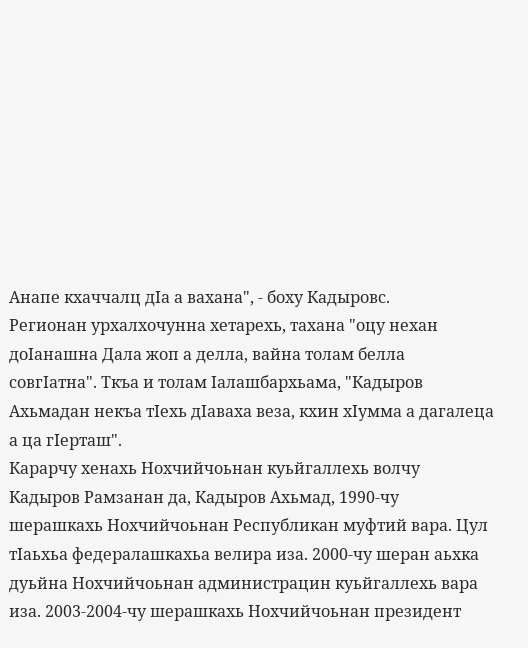Анапе кхаччалц дIа а вахана", - боху Кадыровс.
Регионан урхалхочунна хетарехь, тахана "оцу нехан доIанашна Дала жоп а делла, вайна толам белла совгIатна". Ткъа и толам Iалашбархьама, "Кадыров Ахьмадан некъа тIехь дIаваха веза, кхин хIумма а дагалеца а ца гIерташ".
Карарчу хенахь Нохчийчоьнан куьйгаллехь волчу Кадыров Рамзанан да, Кадыров Ахьмад, 1990-чу шерашкахь Нохчийчоьнан Республикан муфтий вара. Цул тIаьхьа федералашкахьа велира иза. 2000-чу шеран аьхка дуьйна Нохчийчоьнан администрацин куьйгаллехь вара иза. 2003-2004-чу шерашкахь Нохчийчоьнан президент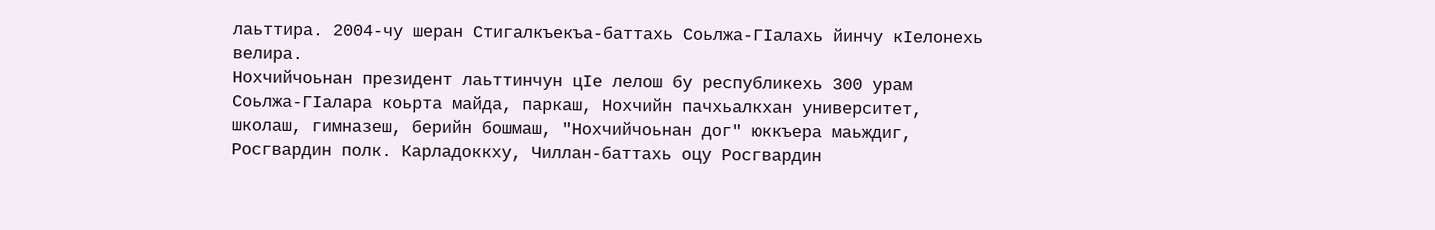лаьттира. 2004-чу шеран Стигалкъекъа-баттахь Соьлжа-ГIалахь йинчу кIелонехь велира.
Нохчийчоьнан президент лаьттинчун цIе лелош бу республикехь 300 урам Соьлжа-ГIалара коьрта майда, паркаш, Нохчийн пачхьалкхан университет, школаш, гимназеш, берийн бошмаш, "Нохчийчоьнан дог" юккъера маьждиг, Росгвардин полк. Карладоккху, Чиллан-баттахь оцу Росгвардин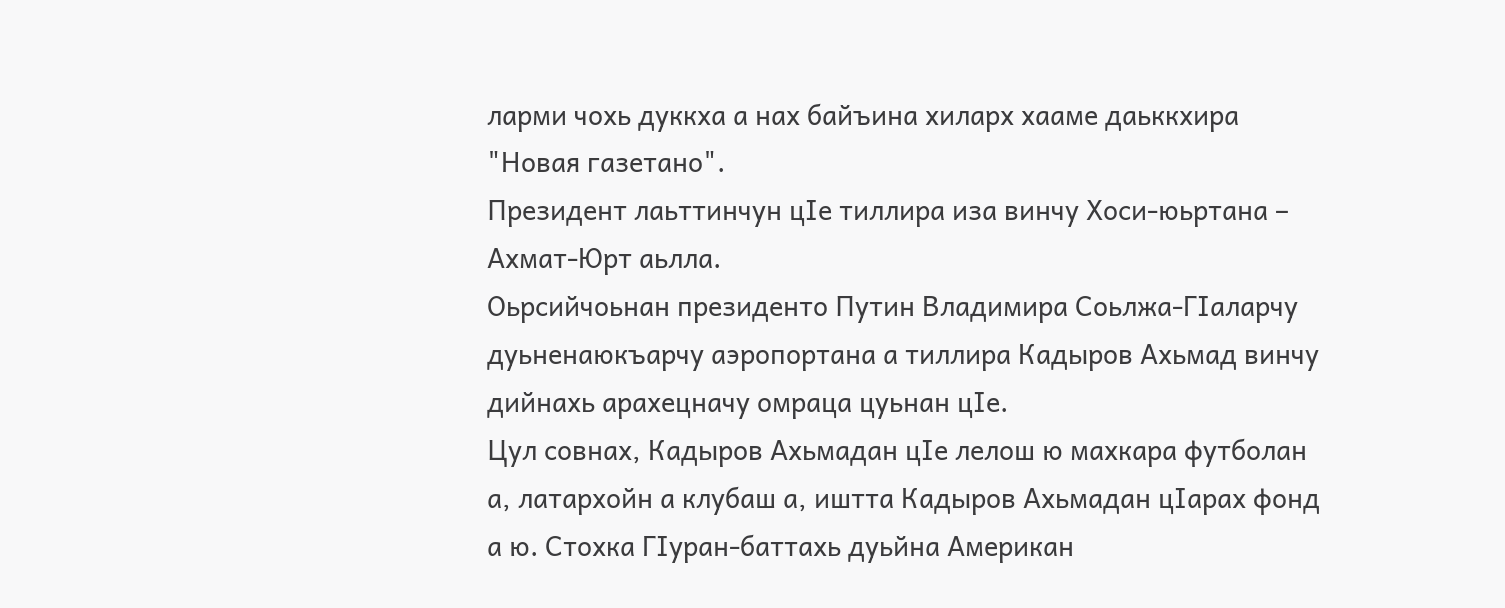ларми чохь дуккха а нах байъина хиларх хааме даьккхира "Новая газетано".
Президент лаьттинчун цIе тиллира иза винчу Хоси-юьртана – Ахмат-Юрт аьлла.
Оьрсийчоьнан президенто Путин Владимира Соьлжа-ГIаларчу дуьненаюкъарчу аэропортана а тиллира Кадыров Ахьмад винчу дийнахь арахецначу омраца цуьнан цIе.
Цул совнах, Кадыров Ахьмадан цIе лелош ю махкара футболан а, латархойн а клубаш а, иштта Кадыров Ахьмадан цIарах фонд а ю. Стохка ГIуран-баттахь дуьйна Американ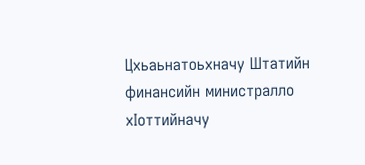Цхьаьнатоьхначу Штатийн финансийн министралло хIоттийначу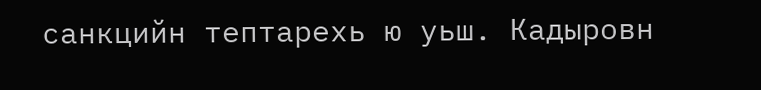санкцийн тептарехь ю уьш. Кадыровн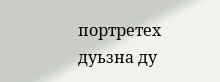портретех дуьзна ду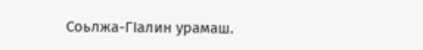Соьлжа-ГIалин урамаш.